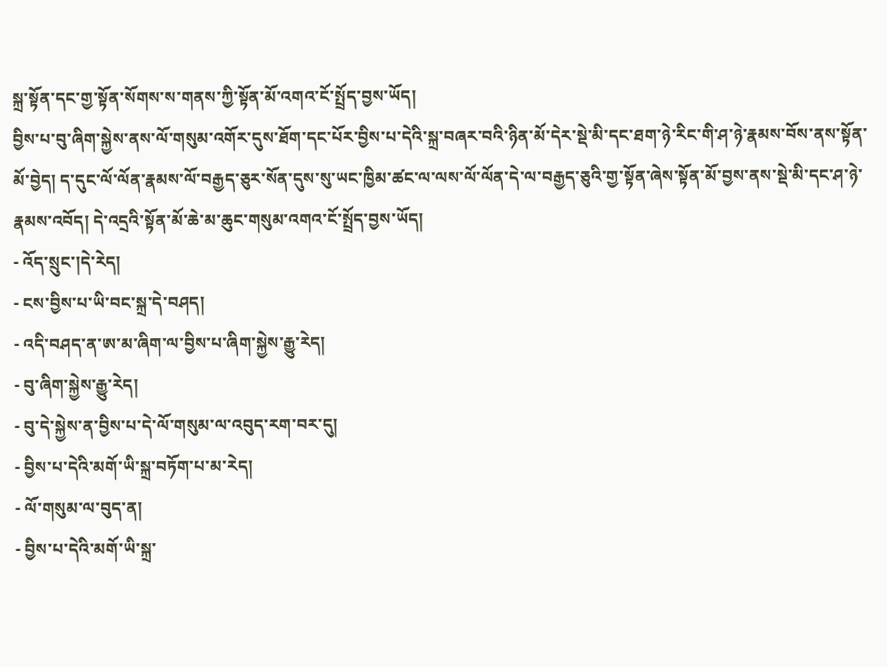སྐྲ་སྟོན་དང་གྱ་སྟོན་སོགས་ས་གནས་ཀྱི་སྟོན་མོ་འགའ་ངོ་སྤྲོད་བྱས་ཡོད།
བྱིས་པ་བུ་ཞིག་སྐྱེས་ནས་ལོ་གསུམ་འགོར་དུས་ཐོག་དང་པོར་བྱིས་པ་དེའི་སྐྲ་བཞར་བའི་ཉིན་མོ་དེར་སྡེ་མི་དང་ཐག་ཉེ་རིང་གི་ཤ་ཉེ་རྣམས་བོས་ནས་སྟོན་མོ་བྱེད། ད་དུང་ལོ་ལོན་རྣམས་ལོ་བརྒྱད་ཅུར་སོན་དུས་སུ་ཡང་ཁྱིམ་ཚང་ལ་ལས་ལོ་ལོན་དེ་ལ་བརྒྱད་ཅུའི་གྱ་སྟོན་ཞེས་སྟོན་མོ་བྱས་ནས་སྡེ་མི་དང་ཤ་ཉེ་རྣམས་འབོད། དེ་འདྲའི་སྟོན་མོ་ཆེ་མ་ཆུང་གསུམ་འགའ་ངོ་སྤྲོད་བྱས་ཡོད།
- འོད་སྲུང་།དེ་རེད།
- ངས་བྱིས་པ་ཡི་བང་སྐྲ་དེ་བཤད།
- འདི་བཤད་ན་ཨ་མ་ཞིག་ལ་བྱིས་པ་ཞིག་སྐྱེས་རྒྱུ་རེད།
- བུ་ཞིག་སྐྱེས་རྒྱུ་རེད།
- བུ་དེ་སྐྱེས་ན་བྱིས་པ་དེ་ལོ་གསུམ་ལ་འབུད་རག་བར་དུ།
- བྱིས་པ་དེའི་མགོ་ཡི་སྐྲ་བཏོག་པ་མ་རེད།
- ལོ་གསུམ་ལ་བུད་ན།
- བྱིས་པ་དེའི་མགོ་ཡི་སྐྲ་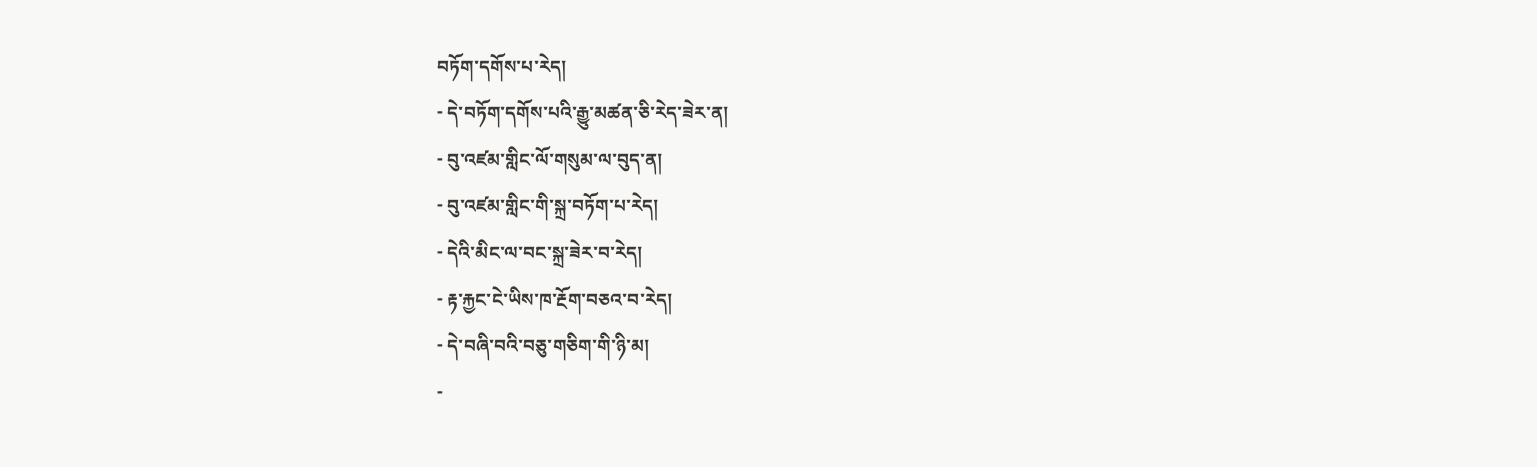བཏོག་དགོས་པ་རེད།
- དེ་བཏོག་དགོས་པའི་རྒྱུ་མཚན་ཅི་རེད་ཟེར་ན།
- བུ་འཛམ་གླིང་ལོ་གསུམ་ལ་བུད་ན།
- བུ་འཛམ་གླིང་གི་སྐྲ་བཏོག་པ་རེད།
- དེའི་མིང་ལ་བང་སྐྲ་ཟེར་བ་རེད།
- རྟ་རྐྱང་ངེ་ཡིས་ཁ་རྔོག་བཅའ་བ་རེད།
- དེ་བཞི་བའི་བཅུ་གཅིག་གི་ཉི་མ།
-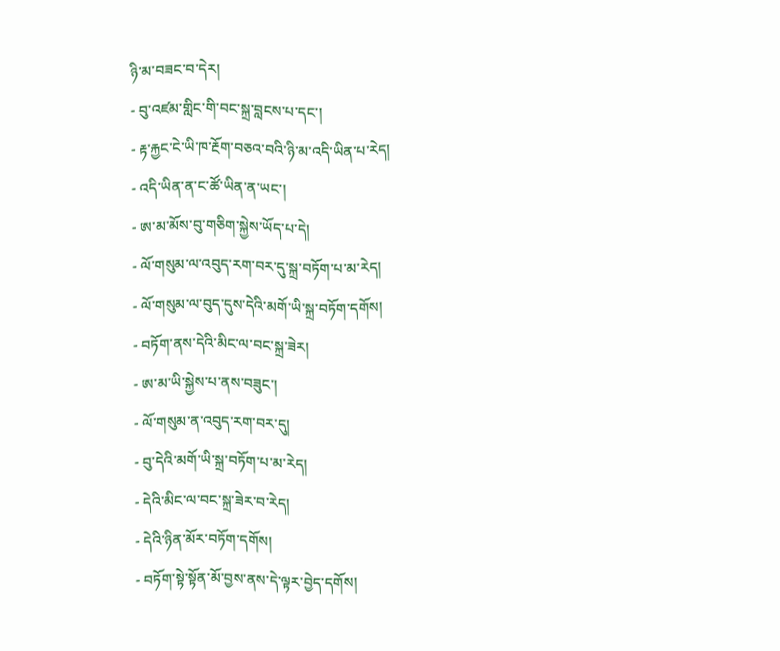ཉི་མ་བཟང་བ་དེར།
- བུ་འཛམ་གླིང་གི་བང་སྐྲ་བླངས་པ་དང་།
- རྟ་རྐྱང་ངེ་ཡི་ཁ་རྔོག་བཅའ་བའི་ཉི་མ་འདི་ཡིན་པ་རེད།
- འདི་ཡིན་ན་ང་ཚོ་ཡིན་ན་ཡང་།
- ཨ་མ་མོས་བུ་གཅིག་སྐྱེས་ཡོད་པ་དེ།
- ལོ་གསུམ་ལ་འབུད་རག་བར་དུ་སྐྲ་བཏོག་པ་མ་རེད།
- ལོ་གསུམ་ལ་བུད་དུས་དེའི་མགོ་ཡི་སྐྲ་བཏོག་དགོས།
- བཏོག་ནས་དེའི་མིང་ལ་བང་སྐྲ་ཟེར།
- ཨ་མ་ཡི་སྐྱེས་པ་ནས་བཟུང་།
- ལོ་གསུམ་ན་འབུད་རག་བར་དུ།
- བུ་དེའི་མགོ་ཡི་སྐྲ་བཏོག་པ་མ་རེད།
- དེའི་མིང་ལ་བང་སྐྲ་ཟེར་བ་རེད།
- དེའི་ཉིན་མོར་བཏོག་དགོས།
- བཏོག་སྟེ་སྟོན་མོ་བྱས་ནས་དེ་ལྟར་བྱེད་དགོས།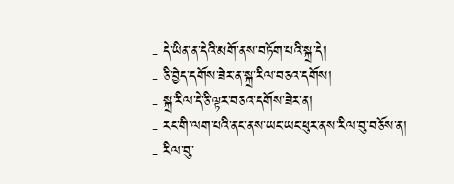- དེ་ཡིན་ན་དེའི་མགོ་ནས་བཏོག་པའི་སྐྲ་དེ།
- ཅི་བྱེད་དགོས་ཟེར་ན་སྐྲ་རིལ་བཅའ་དགོས།
- སྐྲ་རིལ་དེ་ཅི་ལྟར་བཅའ་དགོས་ཟེར་ན།
- རང་གི་ལག་པའི་ནང་ནས་ཡང་ཡང་ཕུར་ནས་རིལ་བུ་བཅོས་ན།
- རིལ་བུ་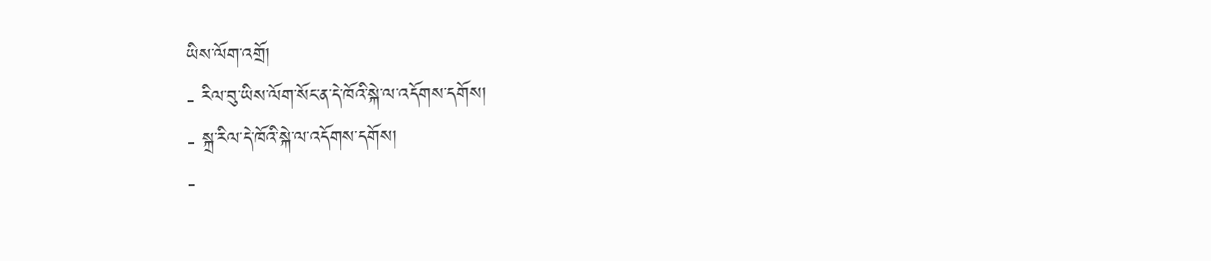ཡིས་ལོག་འགྲོ།
- རིལ་བུ་ཡིས་ལོག་སོང་ན་དེ་ཁོའི་སྐེ་ལ་འདོགས་དགོས།
- སྐྲ་རིལ་དེ་ཁོའི་སྐེ་ལ་འདོགས་དགོས།
-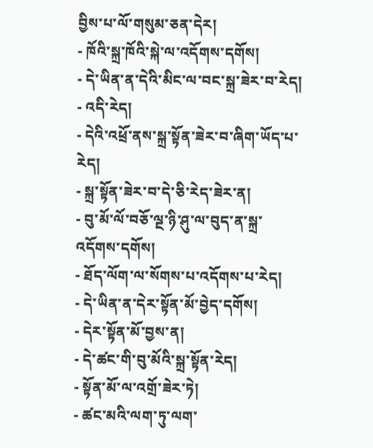བྱིས་པ་ལོ་གསུམ་ཅན་དེར།
- ཁོའི་སྐྲ་ཁོའི་སྐེ་ལ་འདོགས་དགོས།
- དེ་ཡིན་ན་དེའི་མིང་ལ་བང་སྐྲ་ཟེར་བ་རེད།
- འདི་རེད།
- དེའི་འཕྲོ་ནས་སྐྲ་སྟོན་ཟེར་བ་ཞིག་ཡོད་པ་རེད།
- སྐྲ་སྟོན་ཟེར་བ་དེ་ཅི་རེད་ཟེར་ན།
- བུ་མོ་ལོ་བཅོ་ལྔ་ཉི་ཤུ་ལ་བུད་ན་སྐྲ་འདོགས་དགོས།
- ཐོད་ལོག་ལ་སོགས་པ་འདོགས་པ་རེད།
- དེ་ཡིན་ན་དེར་སྟོན་མོ་བྱེད་དགོས།
- དེར་སྟོན་མོ་བྱས་ན།
- དེ་ཚང་གི་བུ་མོའི་སྐྲ་སྟོན་རེད།
- སྟོན་མོ་ལ་འགྲོ་ཟེར་ཏེ།
- ཚང་མའི་ལག་ཏུ་ལག་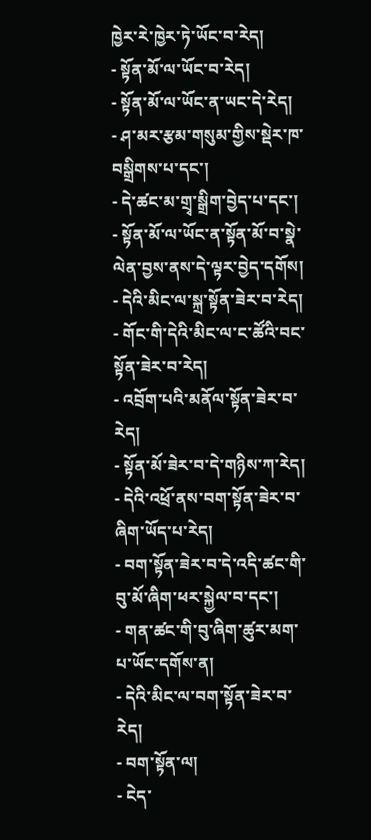ཁྱེར་རེ་ཁྱེར་ཏེ་ཡོང་བ་རེད།
- སྟོན་མོ་ལ་ཡོང་བ་རེད།
- སྟོན་མོ་ལ་ཡོང་ན་ཡང་དེ་རེད།
- ཤ་མར་རྩམ་གསུམ་གྱིས་སྡེར་ཁ་བསྒྲིགས་པ་དང་།
- དེ་ཚང་མ་གྲྭ་སྒྲིག་བྱེད་པ་དང་།
- སྟོན་མོ་ལ་ཡོང་ན་སྟོན་མོ་བ་སྣེ་ལེན་བྱས་ནས་དེ་ལྟར་བྱེད་དགོས།
- དེའི་མིང་ལ་སྐྲ་སྟོན་ཟེར་བ་རེད།
- གོང་གི་དེའི་མིང་ལ་ང་ཚོའི་བང་སྟོན་ཟེར་བ་རེད།
- འབྲོག་པའི་མནོལ་སྟོན་ཟེར་བ་རེད།
- སྟོན་མོ་ཟེར་བ་དེ་གཉིས་ཀ་རེད།
- དེའི་འཕྲོ་ནས་བག་སྟོན་ཟེར་བ་ཞིག་ཡོད་པ་རེད།
- བག་སྟོན་ཟེར་བ་དེ་འདི་ཚང་གི་བུ་མོ་ཞིག་ཕར་སྐྱེལ་བ་དང་།
- གན་ཚང་གི་བུ་ཞིག་ཚུར་མག་པ་ཡོང་དགོས་ན།
- དེའི་མིང་ལ་བག་སྟོན་ཟེར་བ་རེད།
- བག་སྟོན་ལ།
- ངེད་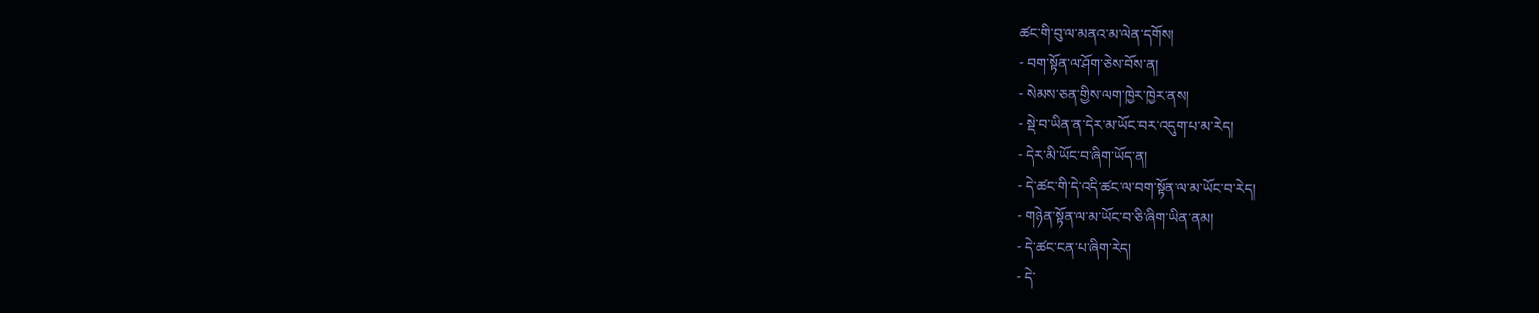ཚང་གི་བུ་ལ་མནའ་མ་ལེན་དགོས།
- བག་སྟོན་ལ་ཤོག་ཅེས་བོས་ན།
- སེམས་ཅན་གྱིས་ལག་ཁྱེར་ཁྱེར་ནས།
- སྡེ་བ་ཡིན་ན་དེར་མ་ཡོང་བར་འདུག་པ་མ་རེད།
- དེར་མི་ཡོང་བ་ཞིག་ཡོད་ན།
- དེ་ཚང་གི་དེ་འདི་ཚང་ལ་བག་སྟོན་ལ་མ་ཡོང་བ་རེད།
- གཉེན་སྟོན་ལ་མ་ཡོང་བ་ཅི་ཞིག་ཡིན་ནམ།
- དེ་ཚང་ངན་པ་ཞིག་རེད།
- དེ་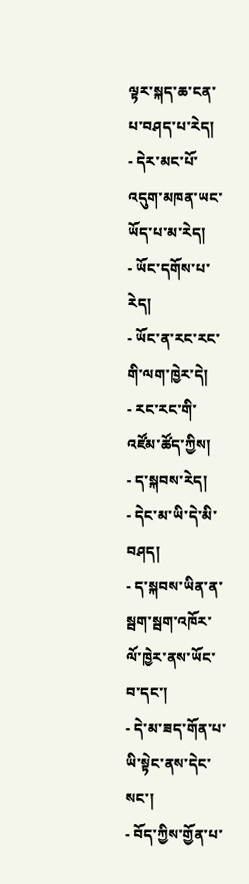ལྟར་སྐད་ཆ་ངན་པ་བཤད་པ་རེད།
- དེར་མང་པོ་འདུག་མཁན་ཡང་ཡོད་པ་མ་རེད།
- ཡོང་དགོས་པ་རེད།
- ཡོང་ན་རང་རང་གི་ལག་ཁྱེར་དེ།
- རང་རང་གི་འཛོམ་ཚོད་ཀྱིས།
- ད་སྐབས་རེད།
- དེང་མ་ཡི་དེ་མི་བཤད།
- ད་སྐབས་ཡིན་ན་སྦག་སྦག་འཁོར་ལོ་ཁྱེར་ནས་ཡོང་བ་དང་།
- དེ་མ་ཟད་གོན་པ་ཡི་སྟེང་ནས་དེང་སང་།
- བོད་ཀྱིས་གྱོན་པ་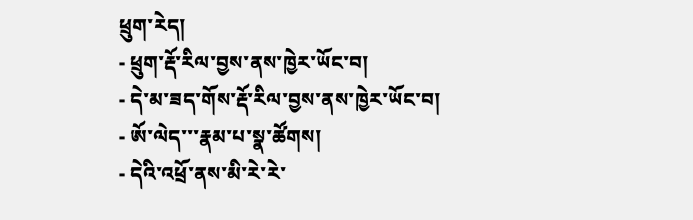ཕྲུག་རེད།
- ཕྲུག་རྡོ་རིལ་བྱས་ནས་ཁྱེར་ཡོང་བ།
- དེ་མ་ཟད་གོས་རྡོ་རིལ་བྱས་ནས་ཁྱེར་ཡོང་བ།
- ཨོ་ལེད་་་རྣམ་པ་སྣ་ཚོགས།
- དེའི་འཕྲོ་ནས་མི་རེ་རེ་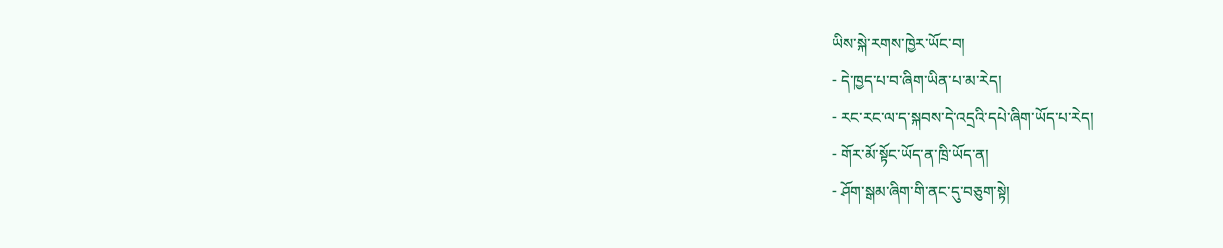ཡིས་སྐེ་རགས་ཁྱེར་ཡོང་བ།
- དེ་ཁྱད་པ་བ་ཞིག་ཡིན་པ་མ་རེད།
- རང་རང་ལ་ད་སྐབས་དེ་འདྲའི་དཔེ་ཞིག་ཡོད་པ་རེད།
- གོར་མོ་སྟོང་ཡོད་ན་ཁྲི་ཡོད་ན།
- ཤོག་སྒམ་ཞིག་གི་ནང་དུ་བཅུག་སྟེ།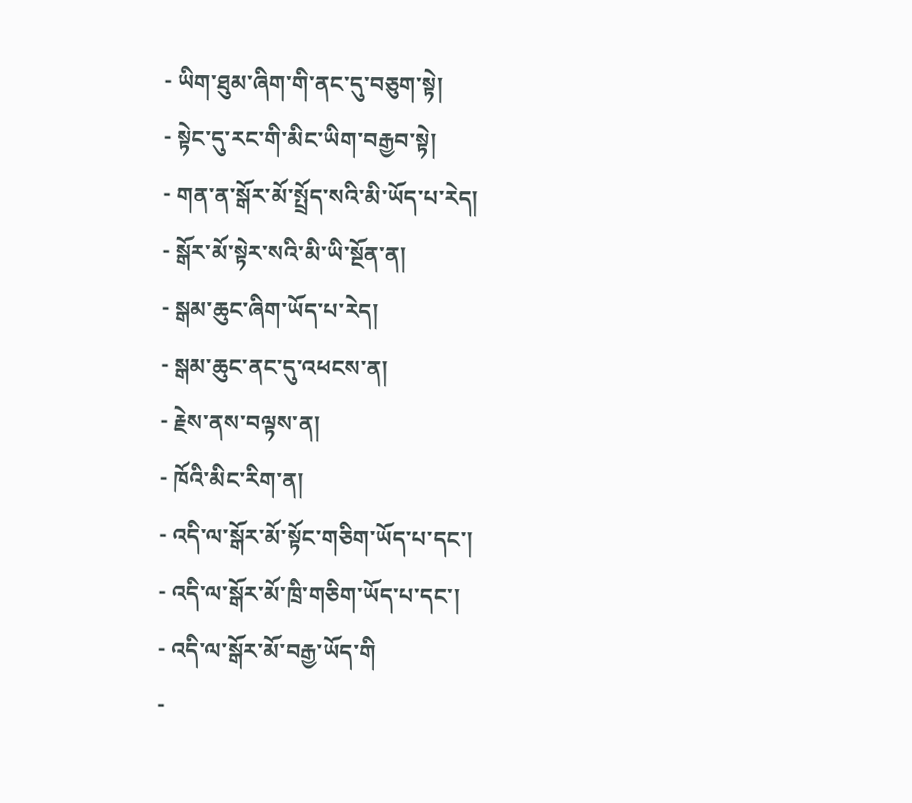- ཡིག་ཐུམ་ཞིག་གི་ནང་དུ་བཅུག་སྟེ།
- སྟེང་དུ་རང་གི་མིང་ཡིག་བརྒྱབ་སྟེ།
- གན་ན་སྒོར་མོ་སྤྲོད་སའི་མི་ཡོད་པ་རེད།
- སྒོར་མོ་སྟེར་སའི་མི་ཡི་སྔོན་ན།
- སྒམ་ཆུང་ཞིག་ཡོད་པ་རེད།
- སྒམ་ཆུང་ནང་དུ་འཕངས་ན།
- རྗེས་ནས་བལྟས་ན།
- ཁོའི་མིང་རིག་ན།
- འདི་ལ་སྒོར་མོ་སྟོང་གཅིག་ཡོད་པ་དང་།
- འདི་ལ་སྒོར་མོ་ཁྲི་གཅིག་ཡོད་པ་དང་།
- འདི་ལ་སྒོར་མོ་བརྒྱ་ཡོད་གི
-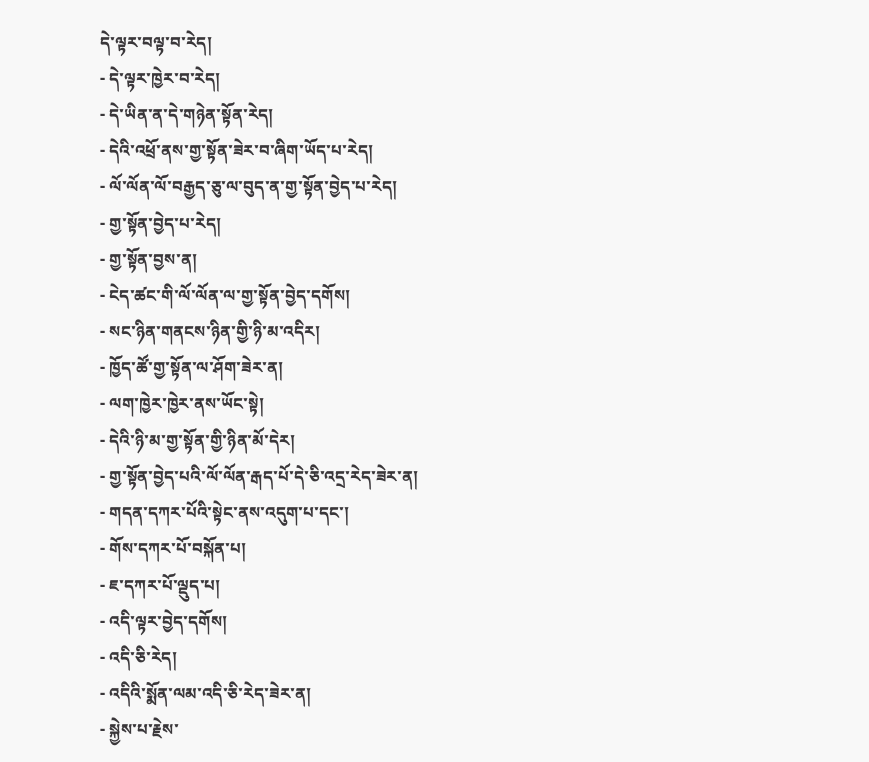དེ་ལྟར་བལྟ་བ་རེད།
- དེ་ལྟར་ཁྱེར་བ་རེད།
- དེ་ཡིན་ན་དེ་གཉེན་སྟོན་རེད།
- དེའི་འཕྲོ་ནས་གྱ་སྟོན་ཟེར་བ་ཞིག་ཡོད་པ་རེད།
- ལོ་ལོན་ལོ་བརྒྱད་ཅུ་ལ་བུད་ན་གྱ་སྟོན་བྱེད་པ་རེད།
- གྱ་སྟོན་བྱེད་པ་རེད།
- གྱ་སྟོན་བྱས་ན།
- ངེད་ཚང་གི་ལོ་ལོན་ལ་གྱ་སྟོན་བྱེད་དགོས།
- སང་ཉིན་གནངས་ཉིན་གྱི་ཉི་མ་འདིར།
- ཁྱོད་ཚོ་གྱ་སྟོན་ལ་ཤོག་ཟེར་ན།
- ལག་ཁྱེར་ཁྱེར་ནས་ཡོང་སྟེ།
- དེའི་ཉི་མ་གྱ་སྟོན་གྱི་ཉིན་མོ་དེར།
- གྱ་སྟོན་བྱེད་པའི་ལོ་ལོན་རྒད་པོ་དེ་ཅི་འདྲ་རེད་ཟེར་ན།
- གདན་དཀར་པོའི་སྟེང་ནས་འདུག་པ་དང་།
- གོས་དཀར་པོ་བསྐོན་པ།
- ཇ་དཀར་པོ་ལྡུད་པ།
- འདི་ལྟར་བྱེད་དགོས།
- འདི་ཅི་རེད།
- འདིའི་སྨོན་ལམ་འདི་ཅི་རེད་ཟེར་ན།
- སྐྱེས་པ་རྗེས་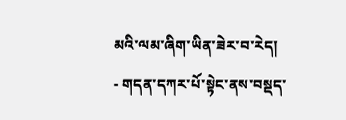མའི་ལམ་ཞིག་ཡིན་ཟེར་བ་རེད།
- གདན་དཀར་པོ་སྟེང་ནས་བསྡད་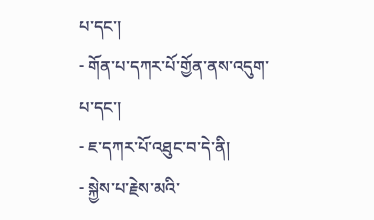པ་དང་།
- གོན་པ་དཀར་པོ་གྱོན་ནས་འདུག་པ་དང་།
- ཇ་དཀར་པོ་འཐུང་བ་དེ་ནི།
- སྐྱེས་པ་རྗེས་མའི་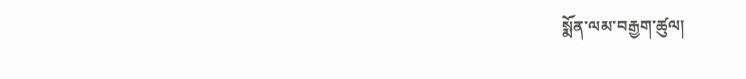སྨོན་ལམ་བརྒྱག་ཚུལ།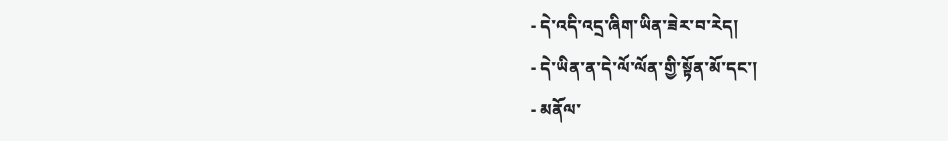- དེ་འདི་འདྲ་ཞིག་ཡིན་ཟེར་བ་རེད།
- དེ་ཡིན་ན་དེ་ལོ་ལོན་གྱི་སྟོན་མོ་དང་།
- མནོལ་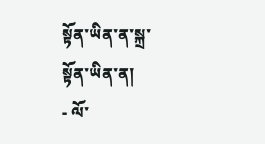སྟོན་ཡིན་ན་སྐྲ་སྟོན་ཡིན་ན།
- ལོ་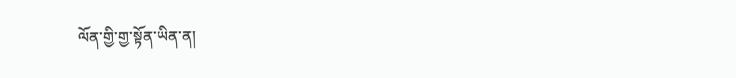ལོན་གྱི་གྱ་སྟོན་ཡིན་ན།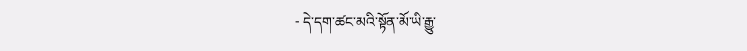- དེ་དག་ཚང་མའི་སྟོན་མོ་ཡི་རྒྱུ་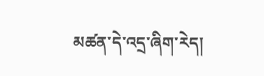མཚན་དེ་འདྲ་ཞིག་རེད།